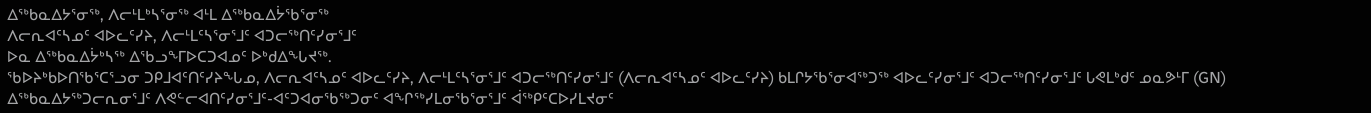ᐃᖅᑲᓇᐃᔭᕐᓂᖅ, ᐱᓕᒻᒪᒃᓴᕐᓂᖅ ᐊᒻᒪ ᐃᖅᑲᓇᐃᔮᖃᕐᓂᖅ
ᐱᓕᕆᐊᑦᓴᓄᑦ ᐊᐅᓚᑦᓯᔨ, ᐱᓕᒻᒪᑦᓴᕐᓂᕐᒧᑦ ᐊᑐᓕᖅᑎᑦᓯᓂᕐᒧᑦ
ᐅᓇ ᐃᖅᑲᓇᐃᔮᒃᓴᖅ ᐃᖃᓗᖕᒥᐅᑕᑐᐊᓄᑦ ᐅᒃᑯᐃᖓᔪᖅ.
ᖃᐅᔨᒃᑲᐅᑎᖃᕐᑕᕐᓗᓂ ᑐᑭᒧᐊᑦᑎᑦᓯᔨᖓᓄ, ᐱᓕᕆᐊᑦᓴᓄᑦ ᐊᐅᓚᑦᓯᔨ, ᐱᓕᒻᒪᑦᓴᕐᓂᕐᒧᑦ ᐊᑐᓕᖅᑎᑦᓯᓂᕐᒧᑦ (ᐱᓕᕆᐊᑦᓴᓄᑦ ᐊᐅᓚᑦᓯᔨ) ᑲᒪᒋᔭᖃᕐᓂᐊᖅᑐᖅ ᐊᐅᓚᑦᓯᓂᕐᒧᑦ ᐊᑐᓕᖅᑎᑦᓯᓂᕐᒧᑦ ᒐᕙᒪᒃᑯᑦ ᓄᓇᕗᒻᒥ (GN) ᐃᖅᑲᓇᐃᔭᖅᑐᓕᕆᓂᕐᒧᑦ ᐱᕙᓪᓕᐊᑎᑦᓯᓂᕐᒧᑦ-ᐊᑦᑐᐊᓂᖃᖅᑐᓂᑦ ᐊᖏᖅᓯᒪᓂᖃᕐᓂᕐᒧᑦ ᐋᖅᑭᑦᑕᐅᓯᒪᔪᓂᑦ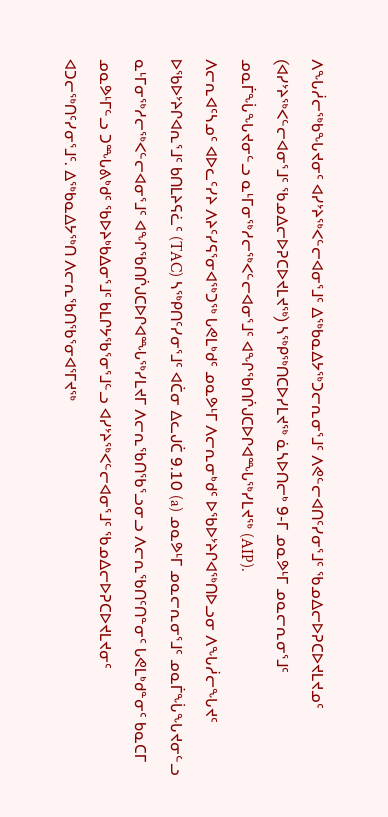ᐱᖓᓲᓕᖅᑲᖓᔪᓂᑦ ᐊᓯᔾᔨᖅᐸᓪᓕᐊᓂᕐᒧᑦ ᐃᖅᑲᓇᐃᔭᖅᑐᓕᕆᓂᕐᒧᑦ ᐱᕙᓪᓕᐊᑎᑦᓯᓂᕐᒧᑦ ᖃᓄᐃᓕᐅᕈᑕᐅᔪᒪᔪᓄᑦ (ᐊᓯᔾᔨᖅᐸᓪᓕᐊᓂᕐᒧᑦ ᖃᓄᐃᓕᐅᕈᑕᐅᔪᒪᔪᖅ) ᓴᖅᑭᖅᑎᑕᐅᓯᒪᔪᖅ ᓈᓴᐅᑎᓕᒃ 9-ᒥ ᓄᓇᕗᒻᒥ ᓄᓇᓕᕆᓂᕐᒧᑦ ᓄᓇᒦᖔᖓᔪᓂᓪᓗ ᓇᒻᒥᓂᖅᓱᓕᖅᐸᓪᓕᐊᓂᕐᒧᑦ ᐊᖏᖃᑎᒌᒍᑕᐅᒋᐊᙵᖅᓯᒪᔪᖅ (AIP).
ᐱᓕᕆᐊᑦᓴᓄᑦ ᐊᐅᓚᑦᓯᔨ ᐱᔨᑦᓯᕋᕐᓂᐊᖅᑐᖅ ᒐᕙᒪᒃᑯᑦ ᓄᓇᕗᒻᒥ ᐱᓕᕆᓂᒃᑯᑦ ᐅᖃᐅᔾᔨᒋᐊᖅᑎᐅᓗᓂ ᐱᖓᓲᓕᖓᔪᑦ ᐅᖃᐅᔾᔨᒋᐊᕆᕐᒧᑦ ᑲᑎᒪᔨᕋᓛᑦ (TAC) ᓴᖅᑭᑎᑦᓯᓂᕐᒧᑦ ᐊᑖᓂ ᐃᓚᒍᑖ 9.10 (a) ᓄᓇᕗᒻᒥ ᓄᓇᓕᕆᓂᕐᒧᑦ ᓄᓇᒦᖔᖓᔪᓂᓪᓗ ᓇᒻᒥᓂᖅᓱᓕᖅᐸᓪᓕᐊᓂᕐᒧᑦ ᐊᖏᖃᑎᒌᒍᑕᐅᒋᐊᙵᖅᓯᒪᔪᒥ ᐱᓕᕆᖃᑎᖃᕐᓗᓂᓗ ᐱᓕᕆᖃᑎᑦᑎᓐᓂᑦ ᒐᕙᒪᒃᑯᓐᓂᑦ ᑲᓇᑕᒥ ᓄᓇᕗᒻᒥᓪᓗ ᑐᙵᕕᒃᑯᑦ ᖃᐅᔨᒃᑲᐃᓂᕐᒧᑦ ᑲᒪᒋᔭᖃᕐᓂᕐᒧᓪᓗ ᐊᓯᔾᔨᖅᐸᓪᓕᐊᓂᕐᒧᑦ ᖃᓄᐃᓕᐅᕈᑕᐅᔪᒪᔪᓂᑦ ᐊᑐᓕᖅᑎᑦᓯᓂᕐᒧᑦ. ᐃᖅᑲᓇᐃᔭᖅᑎ ᐱᓕᕆᖃᑎᖃᕐᓂᐊᕐᒥᔪᖅ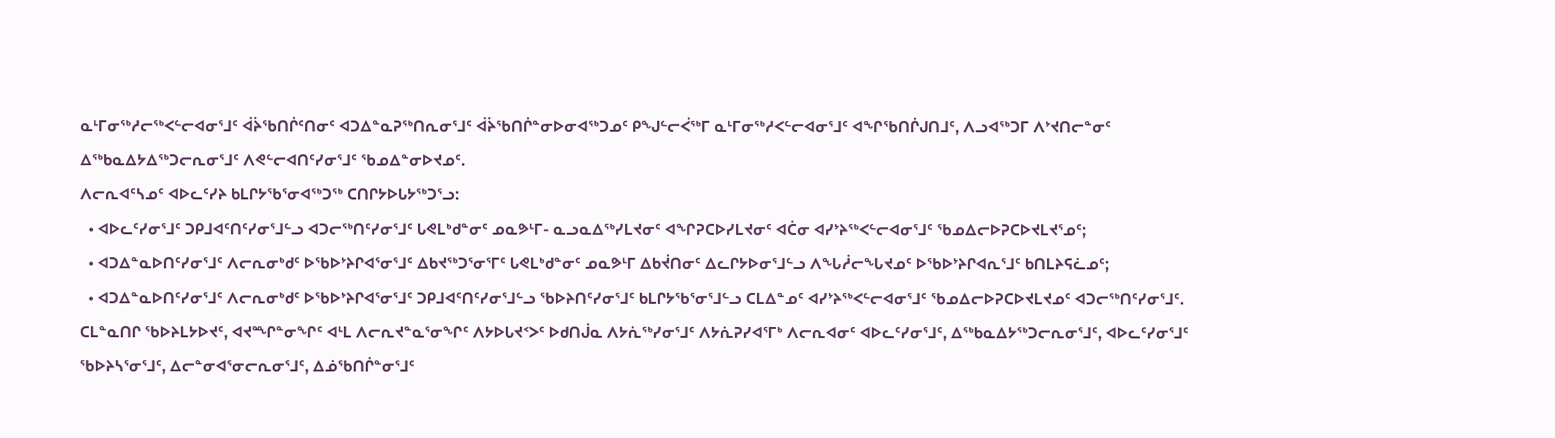ᓇᒻᒥᓂᖅᓱᓕᖅᐸᓪᓕᐊᓂᕐᒧᑦ ᐋᔩᖃᑎᒌᑦᑎᓂᑦ ᐊᑐᐃᓐᓇᕈᖅᑎᕆᓂᕐᒧᑦ ᐋᔩᖃᑎᒌᓐᓂᐅᓂᐊᖅᑐᓄᑦ ᑭᖑᓪᓕᐹᖅᒥ ᓇᒻᒥᓂᖅᓱᐸᓪᓕᐊᓂᕐᒧᑦ ᐊᖏᖃᑎᒌᒍᑎᒧᑦ, ᐱᓗᐊᖅᑐᒥ ᐱᔾᔪᑎᓕᓐᓂᑦ ᐃᖅᑲᓇᐃᔭᐃᖅᑐᓕᕆᓂᕐᒧᑦ ᐱᕙᓪᓕᐊᑎᑦᓯᓂᕐᒧᑦ ᖃᓄᐃᓐᓂᐅᔪᓄᑦ.
ᐱᓕᕆᐊᑦᓴᓄᑦ ᐊᐅᓚᑦᓯᔨ ᑲᒪᒋᔭᖃᕐᓂᐊᖅᑐᖅ ᑕᑎᒋᔭᐅᒐᔭᖅᑐᕐᓗ:
  • ᐊᐅᓚᑦᓯᓂᕐᒧᑦ ᑐᑭᒧᐊᑦᑎᑦᓯᓂᕐᒧᓪᓗ ᐊᑐᓕᖅᑎᑦᓯᓂᕐᒧᑦ ᒐᕙᒪᒃᑯᓐᓂᑦ ᓄᓇᕗᒻᒥ- ᓇᓗᓇᐃᖅᓯᒪᔪᓂᑦ ᐊᖏᕈᑕᐅᓯᒪᔪᓂᑦ ᐊᑖᓂ ᐊᓯᔾᔨᖅᐸᓪᓕᐊᓂᕐᒧᑦ ᖃᓄᐃᓕᐅᕈᑕᐅᔪᒪᔪᕐᓄᑦ;
  • ᐊᑐᐃᓐᓇᐅᑎᑦᓯᓂᕐᒧᑦ ᐱᓕᕆᓂᒃᑯᑦ ᐅᖃᐅᔾᔨᒋᐊᕐᓂᕐᒧᑦ ᐃᑲᔪᖅᑐᕐᓂᕐᒥᑦ ᒐᕙᒪᒃᑯᓐᓂᑦ ᓄᓇᕗᒻᒥ ᐃᑲᔫᑎᓂᑦ ᐃᓚᒋᔭᐅᓂᕐᒧᓪᓗ ᐱᖓᓲᓕᖓᔪᓄᑦ ᐅᖃᐅᔾᔨᒋᐊᕆᕐᒧᑦ ᑲᑎᒪᔨᕋᓛᓄᑦ;
  • ᐊᑐᐃᓐᓇᐅᑎᑦᓯᓂᕐᒧᑦ ᐱᓕᕆᓂᒃᑯᑦ ᐅᖃᐅᔾᔨᒋᐊᕐᓂᕐᒧᑦ ᑐᑭᒧᐊᑦᑎᑦᓯᓂᕐᒧᓪᓗ ᖃᐅᔨᑎᑦᓯᓂᕐᒧᑦ ᑲᒪᒋᔭᖃᕐᓂᕐᒧᓪᓗ ᑕᒪᐃᓐᓄᑦ ᐊᓯᔾᔨᖅᐸᓪᓕᐊᓂᕐᒧᑦ ᖃᓄᐃᓕᐅᕈᑕᐅᔪᒪᔪᓄᑦ ᐊᑐᓕᖅᑎᑦᓯᓂᕐᒧᑦ.
ᑕᒪᓐᓇᑎᒋ ᖃᐅᔨᒪᔭᐅᔪᑦ, ᐊᔪᙱᓐᓂᖏᑦ ᐊᒻᒪ ᐱᓕᕆᔪᓐᓇᕐᓂᖏᑦ ᐱᔭᐅᒐᔪᑉᐳᑦ ᐅᑯᑎᒎᓇ ᐱᔭᕇᖅᓯᓂᕐᒧᑦ ᐱᔭᕇᕈᓯᐊᕐᒥᒃ ᐱᓕᕆᐊᓂᑦ ᐊᐅᓚᑦᓯᓂᕐᒧᑦ, ᐃᖅᑲᓇᐃᔭᖅᑐᓕᕆᓂᕐᒧᑦ, ᐊᐅᓚᑦᓯᓂᕐᒧᑦ ᖃᐅᔨᓴᕐᓂᕐᒧᑦ, ᐃᓕᓐᓂᐊᕐᓂᓕᕆᓂᕐᒧᑦ, ᐃᓅᖃᑎᒌᓐᓂᕐᒧᑦ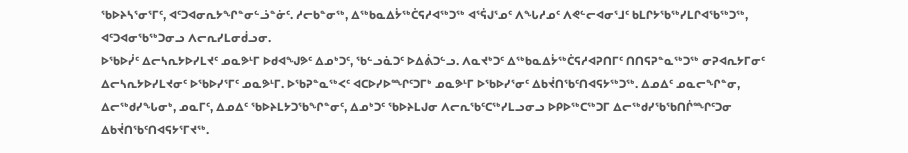ᖃᐅᔨᓴᕐᓂᕐᒥᑦ, ᐊᑦᑐᐊᓂᕆᔭᖏᓐᓂᓪᓘᓐᓃᑦ. ᓱᓕᑲᓐᓂᖅ, ᐃᖅᑲᓇᐃᔮᖅᑖᕋᓱᐊᖅᑐᖅ ᐊᕐᕌᒍᕐᓄᑦ ᐱᖓᓱᓄᑦ ᐱᕙᓪᓕᐊᓂᕐᒧᑦ ᑲᒪᒋᔭᖃᖅᓯᒪᒋᐊᖃᖅᑐᖅ, ᐊᑦᑐᐊᓂᖃᖅᑐᓂᓗ ᐱᓕᕆᓯᒪᓂᑰᓗᓂ.
ᐅᖃᐅᓰᑦ ᐃᓕᓴᕆᔭᐅᓯᒪᔪᑦ ᓄᓇᕗᒻᒥ ᐅᑯᐊᖑᕗᑦ ᐃᓄᒃᑐᑦ, ᖃᓪᓗᓈᑐᑦ ᐅᐃᕖᑐᓪᓗ. ᐱᓇᔪᒃᑐᑦ ᐃᖅᑲᓇᐃᔮᖅᑖᕋᓱᐊᕈᑎᒥᑦ ᑎᑎᕋᕈᓐᓇᖅᑐᖅ ᓂᕈᐊᕆᔭᒥᓂᑦ ᐃᓕᓴᕆᔭᐅᓯᒪᔪᓂᑦ ᐅᖃᐅᓯᕐᒥᑦ ᓄᓇᕗᒻᒥ. ᐅᖃᕈᓐᓇᖅᐸᑦ ᐊᑕᐅᓯᐅᙱᑦᑐᒥᒃ ᓄᓇᕗᒻᒥ ᐅᖃᐅᓯᕐᓂᑦ ᐃᑲᔫᑎᖃᑦᑎᐊᕋᔭᖅᑐᖅ. ᐃᓄᐃᑦ ᓄᓇᓕᖏᓐᓂ, ᐃᓕᖅᑯᓯᖓᓂᒃ, ᓄᓇᒥᑦ, ᐃᓄᐃᑦ ᖃᐅᔨᒪᔭᑐᖃᖏᓐᓂᑦ, ᐃᓄᒃᑐᑦ ᖃᐅᔨᒪᒍᓂ ᐱᓕᕆᖃᑦᑕᖅᓯᒪᓗᓂᓗ ᐅᑭᐅᖅᑕᖅᑐᒥ ᐃᓕᖅᑯᓯᖃᖃᑎᒌᙱᑦᑐᓂ ᐃᑲᔫᑎᖃᑦᑎᐊᕋᔭᕐᒥᔪᖅ.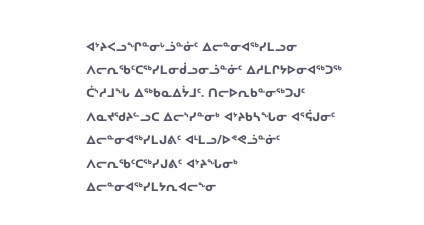ᐊᔾᔨᐸᓗᖏᓐᓂᒡᓘᓐᓃᑦ ᐃᓕᓐᓂᐊᖅᓯᒪᓗᓂ ᐱᓕᕆᖃᑦᑕᖅᓯᒪᓂᑰᓗᓂᓘᓐᓃᑦ ᐃᓱᒪᒋᔭᐅᓂᐊᖅᑐᖅ ᑖᔅᓱᒧᖓ ᐃᖅᑲᓇᐃᔮᒧᑦ. ᑎᓕᐅᕆᑲᓐᓂᖅᑐᒍᑦ ᐱᓇᔪᖁᔨᓪᓗᑕ ᐃᓕᔅᓯᓐᓂᒃ ᐊᔾᔨᑲᓴᖓᓂ ᐊᕐᕌᒍᓂᑦ ᐃᓕᓐᓂᐊᖅᓯᒪᒍᕕᑦ ᐊᒻᒪᓗ/ᐅᕝᕙᓘᓐᓃᑦ ᐱᓕᕆᖃᑦᑕᖅᓯᒍᕕᑦ ᐊᔾᔨᖓᓂᒃ ᐃᓕᓐᓂᐊᖅᓯᒪᔭᕆᐊᓕᖕᓂ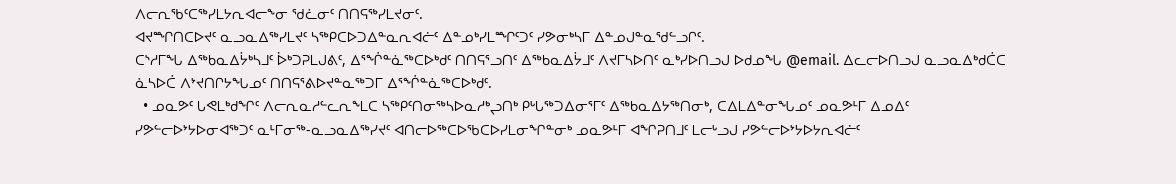ᐱᓕᕆᖃᑦᑕᖅᓯᒪᔭᕆᐊᓕᖕᓂ ᖁᓛᓂᑦ ᑎᑎᕋᖅᓯᒪᔪᓂᑦ.
ᐊᔪᙱᑎᑕᐅᔪᑦ ᓇᓗᓇᐃᖅᓯᒪᔪᑦ ᓴᖅᑭᑕᐅᑐᐃᓐᓇᕆᐊᓖᑦ ᐃᓐᓄᒃᓯᒪᙱᑦᑐᑦ ᓯᕗᓂᒃᓴᒥ ᐃᓐᓄᒍᓐᓇᖁᓪᓗᒋᑦ.
ᑕᔅᓱᒥᖓ ᐃᖅᑲᓇᐃᔮᒃᓴᒧᑦ ᐆᒃᑐᕈᒪᒍᕕᑦ, ᐃᕐᖐᓐᓈᖅᑕᐅᒃᑯᑦ ᑎᑎᕋᕐᓗᑎᑦ ᐃᖅᑲᓇᐃᔮᒧᑦ ᐱᔪᒥᓴᐅᑎᑦ ᓇᒃᓯᐅᑎᓗᒍ ᐅᑯᓄᖓ @email. ᐃᓚᓕᐅᑎᓗᒍ ᓇᓗᓇᐃᒃᑯᑖᑕ ᓈᓴᐅᑖ ᐱᔾᔪᑎᒋᔭᖓᓄᑦ ᑎᑎᕋᕐᕕᐅᔪᓐᓇᖅᑐᒥ ᐃᕐᖐᓐᓈᖅᑕᐅᒃᑯᑦ.
  • ᓄᓇᕗᑦ ᒐᕙᒪᒃᑯᖏᑦ ᐱᓕᕆᓇᓱᓪᓚᕆᖕᒪᑕ ᓴᖅᑭᑦᑎᓂᖅᓴᐅᓇᓱᒃᖢᑎᒃ ᑭᒡᒐᖅᑐᐃᓂᕐᒥᑦ ᐃᖅᑲᓇᐃᔭᖅᑎᓂᒃ, ᑕᐃᒪᐃᓐᓂᖓᓄᑦ ᓄᓇᕗᒻᒥ ᐃᓄᐃᑦ ᓯᕗᓪᓕᐅᔾᔭᐅᓂᐊᖅᑐᑦ ᓇᒻᒥᓂᖅ-ᓇᓗᓇᐃᖅᓯᔪᑦ ᐊᑎᓕᐅᖅᑕᐅᖃᑕᐅᓯᒪᓂᖏᓐᓂᒃ ᓄᓇᕗᒻᒥ ᐊᖏᕈᑎᒧᑦ ᒪᓕᒡᓗᒍ ᓯᕗᓪᓕᐅᔾᔭᐅᔭᕆᐊᓖᑦ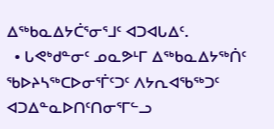ᐃᖅᑲᓇᐃᔭᑖᕐᓂᕐᒧᑦ ᐊᑐᐊᒐᐃᑦ.
  • ᒐᕙᒃᑯᓐᓂᑦ ᓄᓇᕗᒻᒥ ᐃᖅᑲᓇᐃᔭᖅᑏᑦ ᖃᐅᔨᓴᖅᑕᐅᓂᕐᒦᑦᑐᑦ ᐱᔭᕆᐊᖃᖅᑐᑦ ᐊᑐᐃᓐᓇᐅᑎᑦᑎᓂᕐᒥᓪᓗ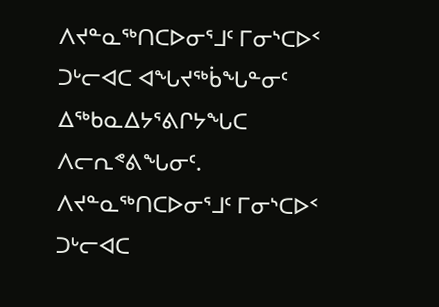ᐱᔪᓐᓇᖅᑎᑕᐅᓂᕐᒧᑦ ᒥᓂᔅᑕᐅᑉ ᑐᒡᓕᐊᑕ ᐊᖓᔪᖅᑳᖓᓐᓂᑦ ᐃᖅᑲᓇᐃᔭᕐᕕᒋᔭᖓᑕ ᐱᓕᕆᕝᕕᖓᓂᑦ. ᐱᔪᓐᓇᖅᑎᑕᐅᓂᕐᒧᑦ ᒥᓂᔅᑕᐅᑉ ᑐᒡᓕᐊᑕ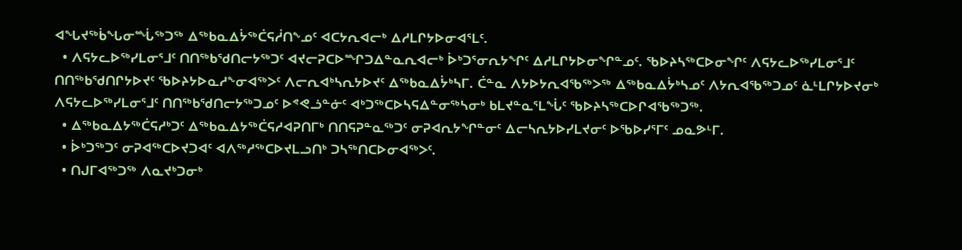ᐊᖓᔪᖅᑳᖓᓂᙶᖅᑐᖅ ᐃᖅᑲᓇᐃᔮᖅᑖᕋᓲᑎᖕᓄᑦ ᐊᑕᔭᕆᐊᓕᒃ ᐃᓱᒪᒋᔭᐅᓂᐊᕐᒪᑦ.
  • ᐱᕋᔭᓚᐅᖅᓯᒪᓂᕐᒧᑦ ᑎᑎᖅᑲᖁᑎᓕᔭᖅᑐᑦ ᐊᔪᓕᕈᑕᐅᙱᑐᐃᓐᓇᕆᐊᓕᒃ ᐆᒃᑐᕐᓂᕆᔭᖏᑦ ᐃᓱᒪᒋᔭᐅᓂᖏᓐᓄᑦ. ᖃᐅᔨᓴᖅᑕᐅᓂᖏᑦ ᐱᕋᔭᓚᐅᖅᓯᒪᓂᕐᒧᑦ ᑎᑎᖅᑲᖁᑎᒋᔭᐅᔪᑦ ᖃᐅᔨᔭᐅᓇᓱᖕᓂᐊᖅᐳᑦ ᐱᓕᕆᐊᒃᓴᕆᔭᐅᔪᑦ ᐃᖅᑲᓇᐃᔮᒃᓴᒥ. ᑖᓐᓇ ᐱᔭᐅᔭᕆᐊᖃᖅᐳᖅ ᐃᖅᑲᓇᐃᔮᒃᓴᓄᑦ ᐱᔭᕆᐊᖃᖅᑐᓄᑦ ᓈᒻᒪᒋᔭᐅᔪᓂᒃ ᐱᕋᔭᓚᐅᖅᓯᒪᓂᕐᒧᑦ ᑎᑎᖅᑲᖁᑎᓕᔭᖅᑐᓄᑦ ᐅᕝᕙᓘᓐᓃᑦ ᐊᒃᑐᖅᑕᐅᓴᕋᐃᓐᓂᖅᓴᓂᒃ ᑲᒪᔪᓐᓇᕐᒪᖔᑦ ᖃᐅᔨᓴᖅᑕᐅᒋᐊᖃᖅᑐᖅ.
  • ᐃᖅᑲᓇᐃᔭᖅᑖᕋᓱᒃᑐᑦ ᐃᖅᑲᓇᐃᔭᖅᑖᕋᓱᐊᕈᑎᒥᒃ ᑎᑎᕋᕈᓐᓇᖅᑐᑦ ᓂᕈᐊᕆᔭᖏᓐᓂᑦ ᐃᓕᓴᕆᔭᐅᓯᒪᔪᓂᑦ ᐅᖃᐅᓯᕐᒥᑦ ᓄᓇᕗᒻᒥ.
  • ᐆᒃᑐᖅᑐᑦ ᓂᕈᐊᖅᑕᐅᔪᑐᐊᑦ ᐊᐱᖅᓱᖅᑕᐅᔪᒪᓗᑎᒃ ᑐᓴᖅᑎᑕᐅᓂᐊᖅᐳᑦ.
  • ᑎᒍᒥᐊᖅᑐᖅ ᐱᓇᔪᒃᑐᓂᒃ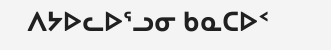ᐱᔭᐅᓚᐅᕐᓗᓂ ᑲᓇᑕᐅᑉ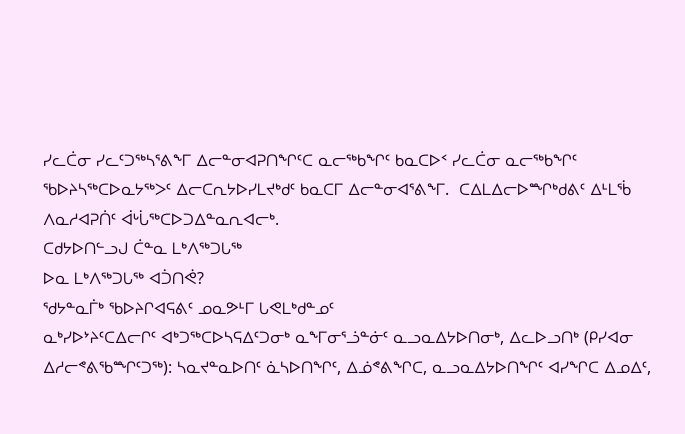ᓯᓚᑖᓂ ᓯᓚᑦᑐᖅᓴᕐᕕᖕᒥ ᐃᓕᓐᓂᐊᕈᑎᖏᑦᑕ ᓇᓕᖅᑲᖏᑦ ᑲᓇᑕᐅᑉ ᓯᓚᑖᓂ ᓇᓕᖅᑲᖏᑦ ᖃᐅᔨᓴᖅᑕᐅᓇᔭᖅᐳᑦ ᐃᓕᑕᕆᔭᐅᓯᒪᔪᒃᑯᑦ ᑲᓇᑕᒥ ᐃᓕᓐᓂᐊᕐᕕᖕᒥ.  ᑕᐃᒪᐃᓕᐅᙱᒃᑯᕕᑦ ᐃᒻᒪᖄ ᐱᓇᓱᐊᕈᑏᑦ ᐋᒡᒑᖅᑕᐅᑐᐃᓐᓇᕆᐊᓕᒃ.
ᑕᑯᔭᐅᑎᓪᓗᒍ ᑖᓐᓇ ᒪᒃᐱᖅᑐᒐᖅ
ᐅᓇ ᒪᒃᐱᖅᑐᒐᖅ ᐊᑑᑎᕚ?
ᖁᔭᓐᓇᒦᒃ ᖃᐅᔨᒋᐊᕋᕕᑦ ᓄᓇᕗᒻᒥ ᒐᕙᒪᒃᑯᓐᓄᑦ
ᓇᒃᓯᐅᔾᔨᑦᑕᐃᓕᒋᑦ ᐊᒃᑐᖅᑕᐅᓴᕋᐃᑦᑐᓂᒃ ᓇᖕᒥᓂᕐᓘᓐᓃᑦ ᓇᓗᓇᐃᔭᐅᑎᓂᒃ, ᐃᓚᐅᓗᑎᒃ (ᑭᓯᐊᓂ ᐃᓱᓕᕝᕕᖃᙱᑦᑐᖅ): ᓴᓇᔪᓐᓇᐅᑎᑦ ᓈᓴᐅᑎᖏᑦ, ᐃᓅᕝᕕᖏᑕ, ᓇᓗᓇᐃᔭᐅᑎᖏᑦ ᐊᓯᖏᑕ ᐃᓄᐃᑦ,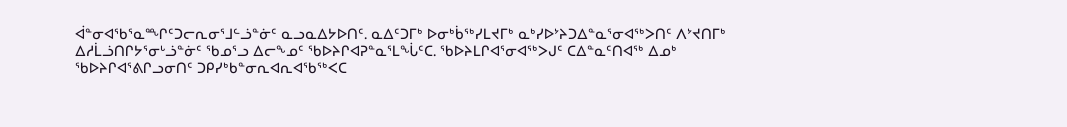ᐋᓐᓂᐊᖃᕐᓇᙱᑦᑐᓕᕆᓂᕐᒧᓪᓘᓐᓃᑦ ᓇᓗᓇᐃᔭᐅᑎᑦ. ᓇᐃᑦᑐᒥᒃ ᐅᓂᒃᑳᖅᓯᒪᔪᒥᒃ ᓇᒃᓯᐅᔾᔨᑐᐃᓐᓇᕐᓂᐊᖅᐳᑎᑦ ᐱᔾᔪᑎᒥᒃ ᐃᓱᒫᓘᑎᒋᔭᕐᓂᒡᓘᓐᓃᑦ ᖃᓄᕐᓗ ᐃᓕᖕᓄᑦ ᖃᐅᔨᒋᐊᕈᓐᓇᕐᒪᖔᑦᑕ. ᖃᐅᔨᒪᒋᐊᕐᓂᐊᖅᐳᒍᑦ ᑕᐃᓐᓇᑦᑎᐊᖅ ᐃᓄᒃ ᖃᐅᔨᒋᐊᕐᕕᒋᓗᓂᑎᑦ ᑐᑭᓯᒃᑲᓐᓂᕆᐊᕆᐊᖃᖅᐸᑕ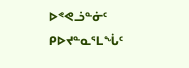ᐅᕝᕙᓘᓐᓃᑦ ᑭᐅᔪᓐᓇᕐᒪᖔᑦ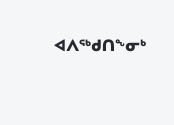ᐊᐱᖅᑯᑎᖕᓂᒃ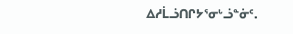ᐃᓱᒫᓘᑎᒋᔭᕐᓂᒡᓘᓐᓃᑦ.